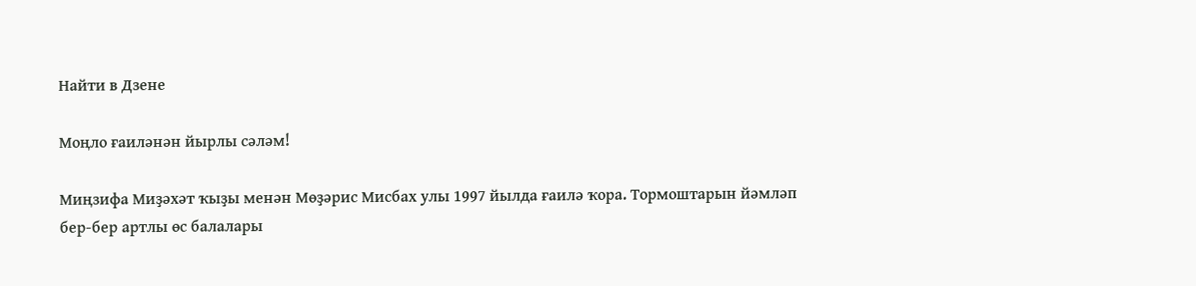Найти в Дзене

Моңло ғаиләнән йырлы сәләм!

Миңзифа Миҙәхәт ҡыҙы менән Мөҙәрис Мисбах улы 1997 йылда ғаилә ҡора. Тормоштарын йәмләп бер-бер артлы өс балалары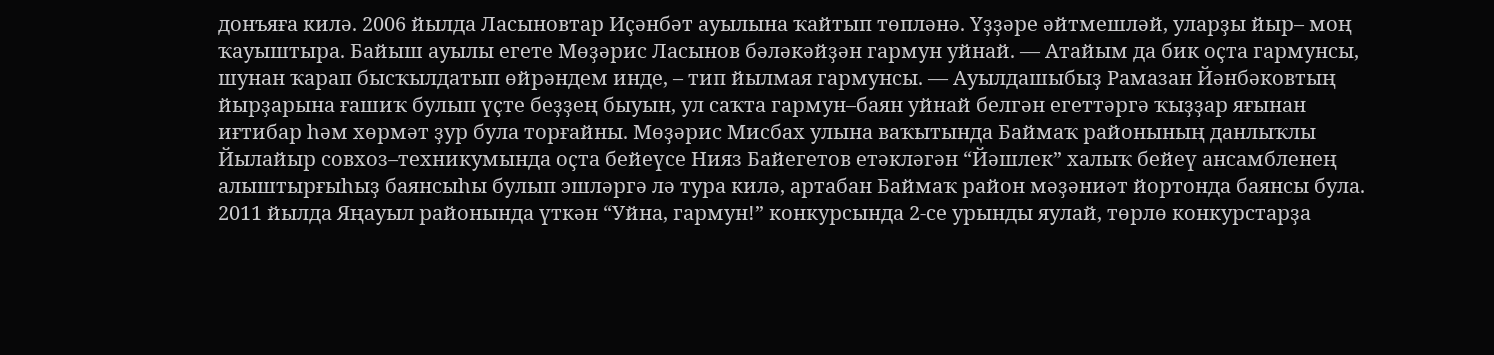донъяға килә. 2006 йылда Ласыновтар Иҫәнбәт ауылына ҡайтып төпләнә. Үҙҙәре әйтмешләй, уларҙы йыр– моң ҡауыштыра. Байыш ауылы егете Мөҙәрис Ласынов бәләкәйҙән гармун уйнай. — Атайым да бик оҫта гармунсы, шунан ҡарап бысҡылдатып өйрәндем инде, – тип йылмая гармунсы. — Ауылдашыбыҙ Рамазан Йәнбәковтың йырҙарына ғашиҡ булып үҫте беҙҙең быуын, ул саҡта гармун–баян уйнай белгән егеттәргә ҡыҙҙар яғынан иғтибар һәм хөрмәт ҙур була торғайны. Мөҙәрис Мисбах улына ваҡытында Баймаҡ районының данлыҡлы Йылайыр совхоз–техникумында оҫта бейеүсе Нияз Байегетов етәкләгән “Йәшлек” халыҡ бейеү ансамбленең алыштырғыһыҙ баянсыһы булып эшләргә лә тура килә, артабан Баймаҡ район мәҙәниәт йортонда баянсы була. 2011 йылда Яңауыл районында үткән “Уйна, гармун!” конкурсында 2-се урынды яулай, төрлө конкурстарҙа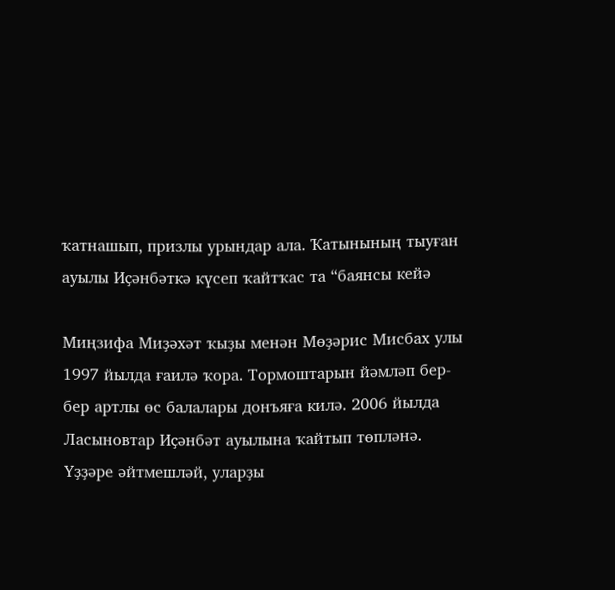ҡатнашып, призлы урындар ала. Ҡатынының тыуған ауылы Иҫәнбәткә күсеп ҡайтҡас та “баянсы кейә

Миңзифа Миҙәхәт ҡыҙы менән Мөҙәрис Мисбах улы 1997 йылда ғаилә ҡора. Тормоштарын йәмләп бер-бер артлы өс балалары донъяға килә. 2006 йылда Ласыновтар Иҫәнбәт ауылына ҡайтып төпләнә. Үҙҙәре әйтмешләй, уларҙы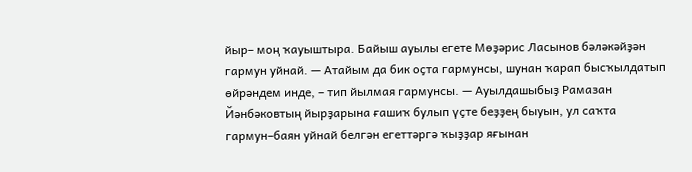йыр– моң ҡауыштыра. Байыш ауылы егете Мөҙәрис Ласынов бәләкәйҙән гармун уйнай. — Атайым да бик оҫта гармунсы, шунан ҡарап бысҡылдатып өйрәндем инде, – тип йылмая гармунсы. — Ауылдашыбыҙ Рамазан Йәнбәковтың йырҙарына ғашиҡ булып үҫте беҙҙең быуын, ул саҡта гармун–баян уйнай белгән егеттәргә ҡыҙҙар яғынан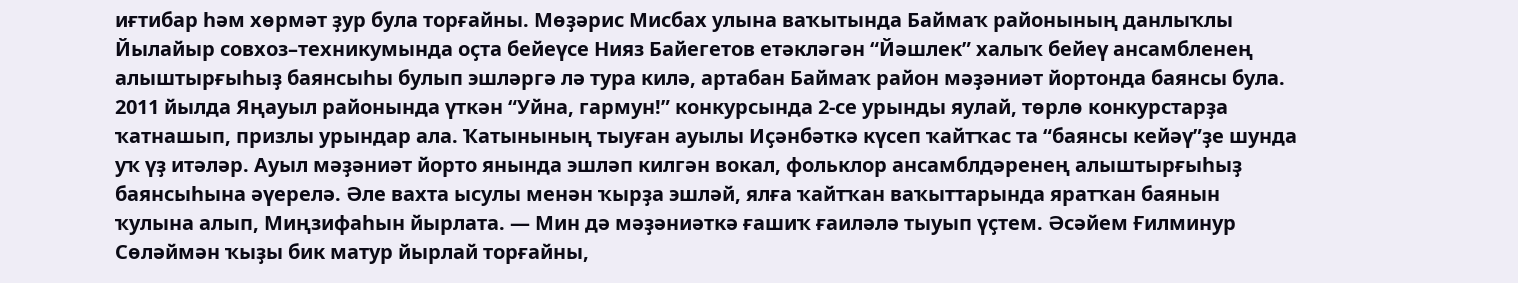иғтибар һәм хөрмәт ҙур була торғайны. Мөҙәрис Мисбах улына ваҡытында Баймаҡ районының данлыҡлы Йылайыр совхоз–техникумында оҫта бейеүсе Нияз Байегетов етәкләгән “Йәшлек” халыҡ бейеү ансамбленең алыштырғыһыҙ баянсыһы булып эшләргә лә тура килә, артабан Баймаҡ район мәҙәниәт йортонда баянсы була. 2011 йылда Яңауыл районында үткән “Уйна, гармун!” конкурсында 2-се урынды яулай, төрлө конкурстарҙа ҡатнашып, призлы урындар ала. Ҡатынының тыуған ауылы Иҫәнбәткә күсеп ҡайтҡас та “баянсы кейәү”ҙе шунда уҡ үҙ итәләр. Ауыл мәҙәниәт йорто янында эшләп килгән вокал, фольклор ансамблдәренең алыштырғыһыҙ баянсыһына әүерелә. Әле вахта ысулы менән ҡырҙа эшләй, ялға ҡайтҡан ваҡыттарында яратҡан баянын ҡулына алып, Миңзифаһын йырлата. — Мин дә мәҙәниәткә ғашиҡ ғаиләлә тыуып үҫтем. Әсәйем Ғилминур Сөләймән ҡыҙы бик матур йырлай торғайны,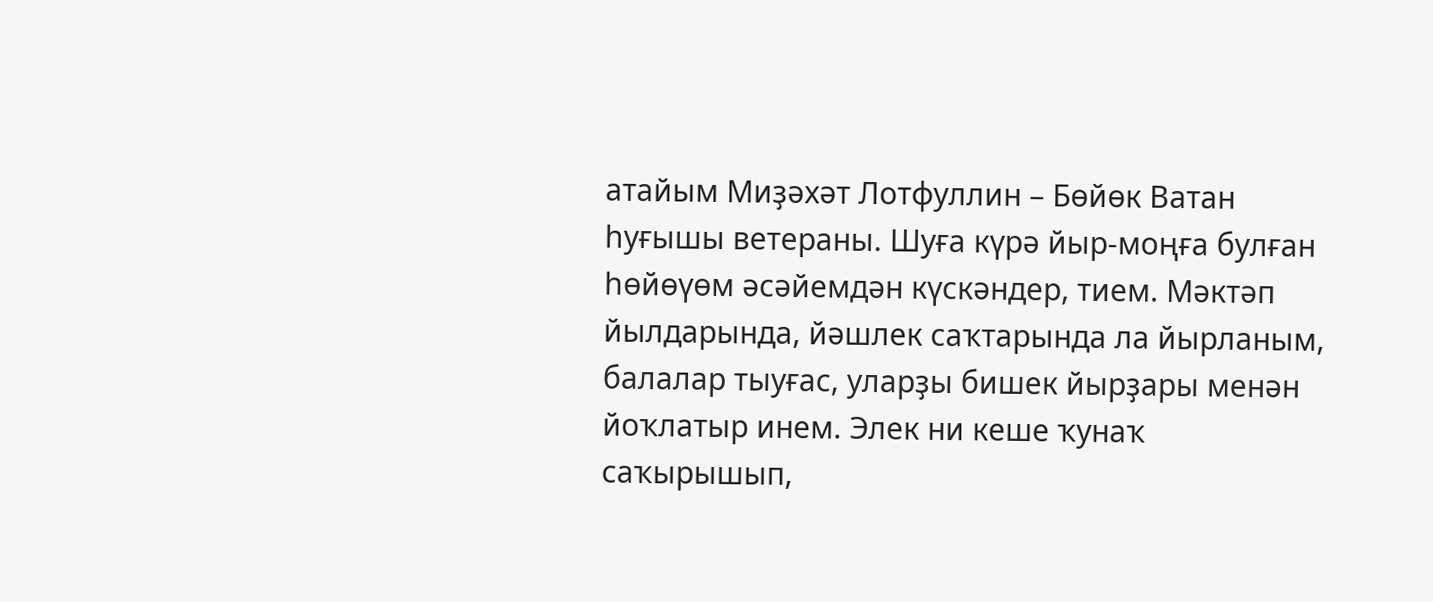атайым Миҙәхәт Лотфуллин – Бөйөк Ватан һуғышы ветераны. Шуға күрә йыр-моңға булған һөйөүөм әсәйемдән күскәндер, тием. Мәктәп йылдарында, йәшлек саҡтарында ла йырланым, балалар тыуғас, уларҙы бишек йырҙары менән йоҡлатыр инем. Элек ни кеше ҡунаҡ саҡырышып,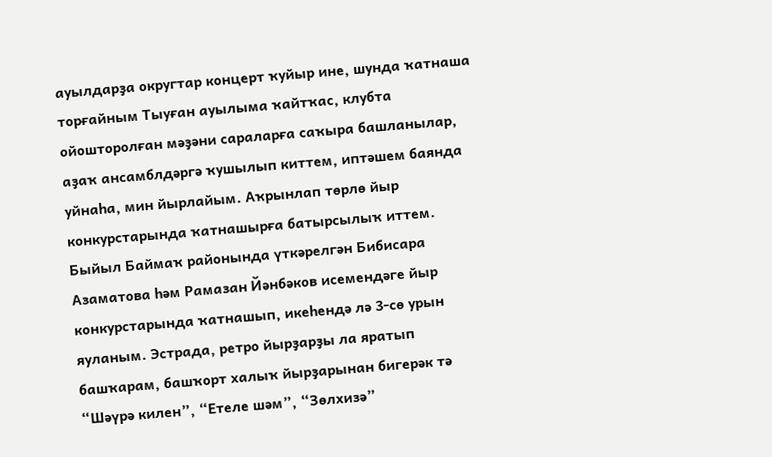ауылдарҙа округтар концерт ҡуйыр ине, шунда ҡатнаша торғайным Тыуған ауылыма ҡайтҡас, клубта ойошторолған мәҙәни сараларға саҡыра башланылар, аҙаҡ ансамблдәргә ҡушылып киттем, иптәшем баянда уйнаһа, мин йырлайым. Аҡрынлап төрлө йыр конкурстарында ҡатнашырға батырсылыҡ иттем. Быйыл Баймаҡ районында үткәрелгән Бибисара Азаматова һәм Рамазан Йәнбәков исемендәге йыр конкурстарында ҡатнашып, икеһендә лә 3-сө урын яуланым. Эстрада, ретро йырҙарҙы ла яратып башҡарам, башҡорт халыҡ йырҙарынан бигерәк тә “Шәүрә килен”, “Етеле шәм”, “Зөлхизә”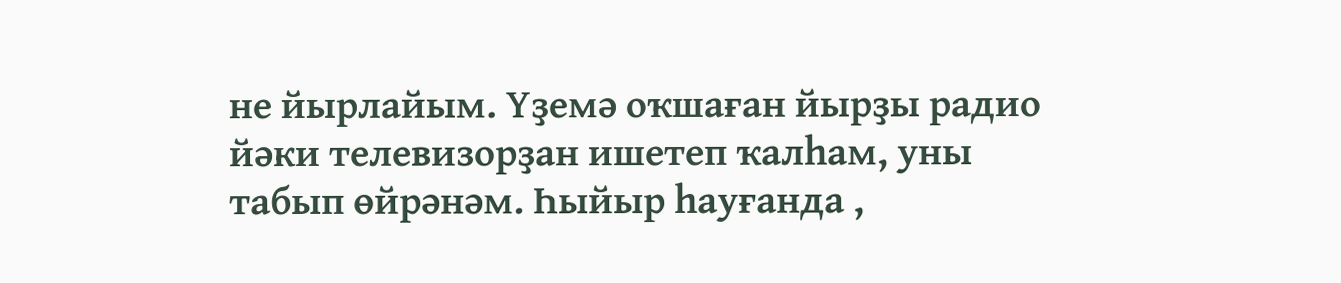не йырлайым. Үҙемә оҡшаған йырҙы радио йәки телевизорҙан ишетеп ҡалһам, уны табып өйрәнәм. Һыйыр һауғанда ,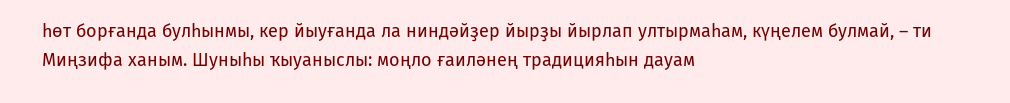һөт борғанда булһынмы, кер йыуғанда ла ниндәйҙер йырҙы йырлап ултырмаһам, күңелем булмай, – ти Миңзифа ханым. Шуныһы ҡыуаныслы: моңло ғаиләнең традицияһын дауам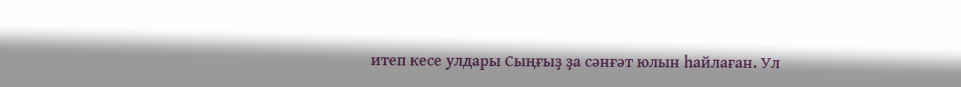итеп кесе улдары Сыңғыҙ ҙа сәнғәт юлын һайлаған. Ул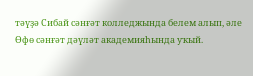тәүҙә Сибай сәнғәт колледжында белем алып, әле Өфө сәнғәт дәүләт академияһында уҡый.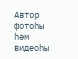Автор фотоһы һәм видеоһы